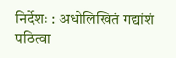निर्देशः : अधोलिखितं गद्यांशं पठित्वा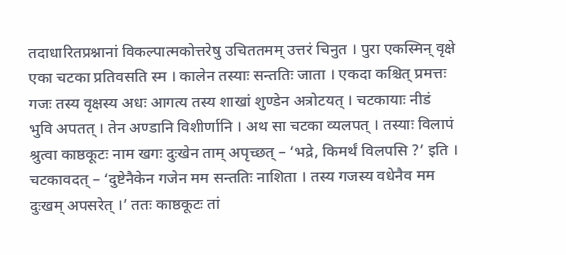तदाधारितप्रश्नानां विकल्पात्मकोत्तरेषु उचिततमम् उत्तरं चिनुत । पुरा एकस्मिन् वृक्षे एका चटका प्रतिवसति स्म । कालेन तस्याः सन्ततिः जाता । एकदा कश्चित् प्रमत्तः गजः तस्य वृक्षस्य अधः आगत्य तस्य शाखां शुण्डेन अत्रोटयत् । चटकायाः नीडं भुवि अपतत् । तेन अण्डानि विशीर्णानि । अथ सा चटका व्यलपत् । तस्याः विलापं श्रुत्वा काष्ठकूटः नाम खगः दुःखेन ताम् अपृच्छत् – ‘भद्रे, किमर्थं विलपसि ?’ इति । चटकावदत् – ‘दुष्टेनैकेन गजेन मम सन्ततिः नाशिता । तस्य गजस्य वधेनैव मम दुःखम् अपसरेत् ।’ ततः काष्ठकूटः तां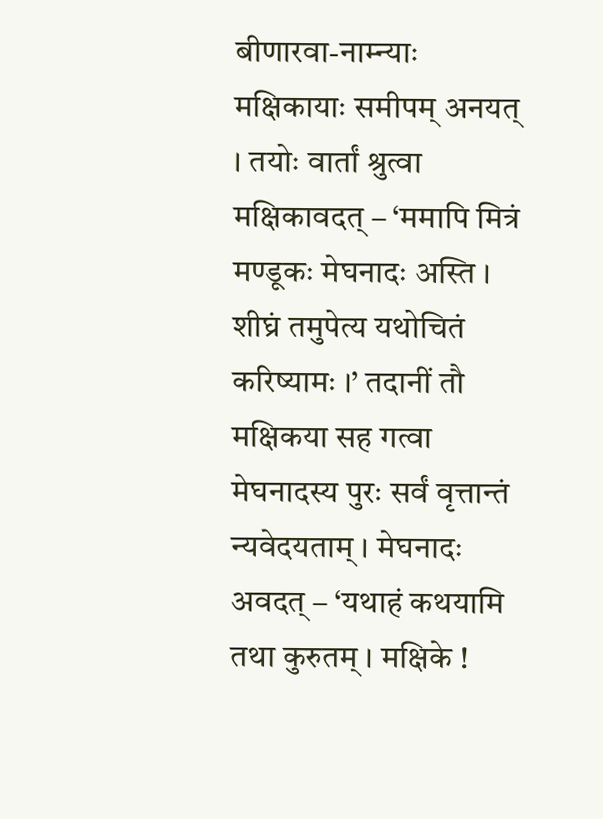बीणारवा-नाम्न्याः मक्षिकायाः समीपम् अनयत् । तयोः वार्तां श्रुत्वा मक्षिकावदत् – ‘ममापि मित्रं मण्डूकः मेघनादः अस्ति । शीघ्रं तमुपेत्य यथोचितं करिष्यामः ।’ तदानीं तौ मक्षिकया सह गत्वा मेघनादस्य पुरः सर्वं वृत्तान्तं न्यवेदयताम् । मेघनादः अवदत् – ‘यथाहं कथयामि तथा कुरुतम् । मक्षिके !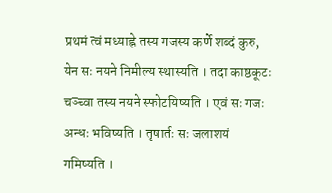प्रथमं त्वं मध्याह्ने तस्य गजस्य कर्णे शब्दं कुरु, येन सः नयने निमील्य स्थास्यति । तदा काष्ठकूटः चञ्च्वा तस्य नयने स्फोटयिष्यति । एवं सः गजः अन्धः भविष्यति । तृषार्तः सः जलाशयं गमिष्यति ।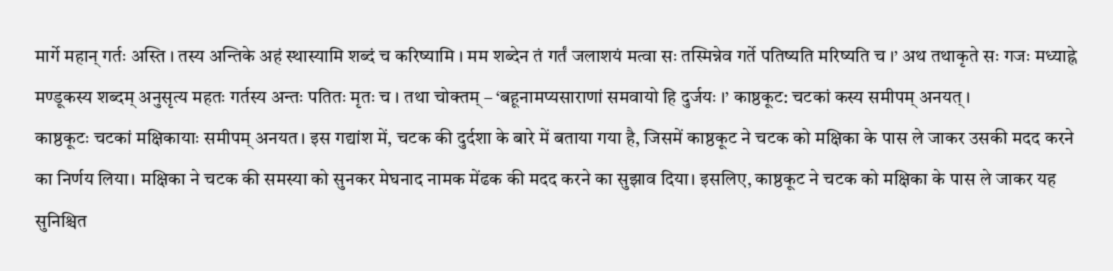मार्गे महान् गर्तः अस्ति । तस्य अन्तिके अहं स्थास्यामि शब्दं च करिष्यामि । मम शब्देन तं गर्तं जलाशयं मत्वा सः तस्मिन्नेव गर्ते पतिष्यति मरिष्यति च ।’ अथ तथाकृते सः गजः मध्याह्ने मण्डूकस्य शब्दम् अनुसृत्य महतः गर्तस्य अन्तः पतितः मृतः च । तथा चोक्तम् – ‘बहूनामप्यसाराणां समवायो हि दुर्जयः ।’ काष्ठकूट: चटकां कस्य समीपम् अनयत् ।
काष्ठकूटः चटकां मक्षिकायाः समीपम् अनयत। इस गद्यांश में, चटक की दुर्दशा के बारे में बताया गया है, जिसमें काष्ठकूट ने चटक को मक्षिका के पास ले जाकर उसकी मदद करने का निर्णय लिया। मक्षिका ने चटक की समस्या को सुनकर मेघनाद नामक मेंढक की मदद करने का सुझाव दिया। इसलिए, काष्ठकूट ने चटक को मक्षिका के पास ले जाकर यह सुनिश्चित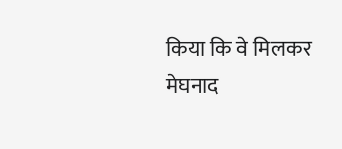किया कि वे मिलकर मेघनाद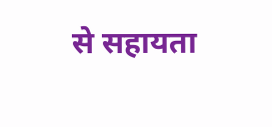से सहायता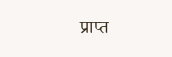प्राप्त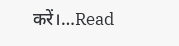करें।…Read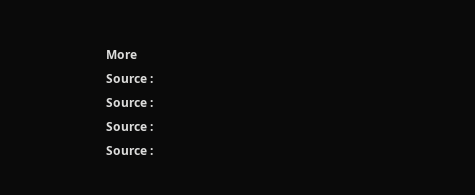More
Source :
Source :
Source :
Source :